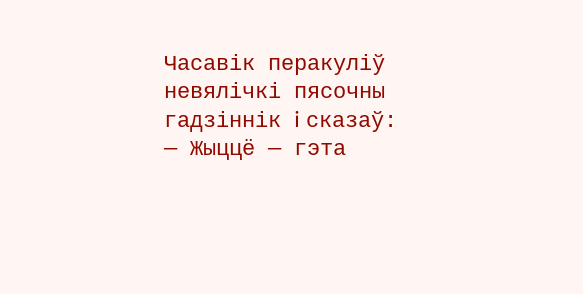Часавiк перакулiў невялiчкi пясочны гадзiннiк i сказаў:
— Жыццё — гэта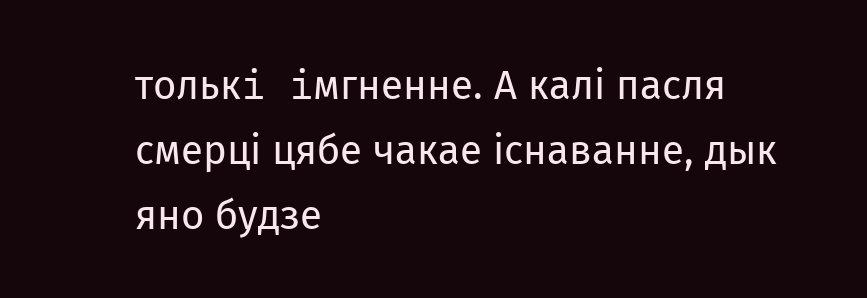толькi iмгненне. А калi пасля смерцi цябе чакае iснаванне, дык яно будзе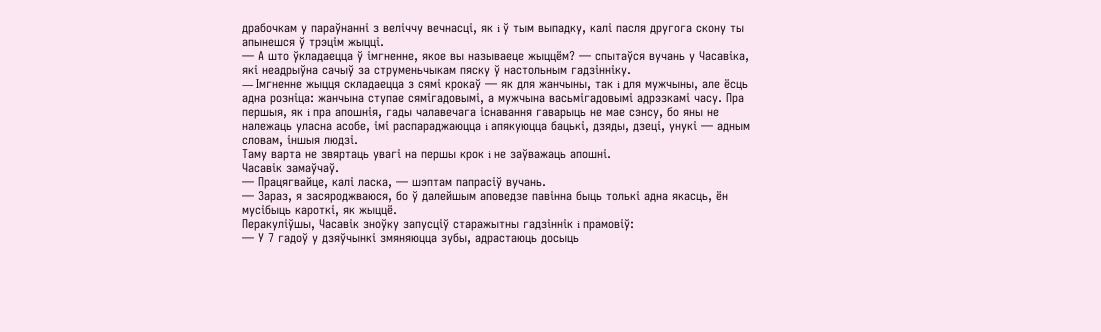драбочкам у параўнаннi з велiччу вечнасцi, як i ў тым выпадку, калi пасля другога скону ты апынешся ў трэцiм жыццi.
— А што ўкладаецца ў iмгненне, якое вы называеце жыццём? — спытаўся вучань у Часавiка, якi неадрыўна сачыў за струменьчыкам пяску ў настольным гадзiннiку.
— Iмгненне жыцця складаецца з сямi крокаў — як для жанчыны, так i для мужчыны, але ёсць адна рознiца: жанчына ступае сямiгадовымi, а мужчына васьмiгадовымi адрэзкамi часу. Пра першыя, як i пра апошнiя, гады чалавечага iснавання гаварыць не мае сэнсу, бо яны не належаць уласна асобе, iмi распараджаюцца i апякуюцца бацькi, дзяды, дзецi, унукi — адным словам, iншыя людзi.
Таму варта не звяртаць увагi на першы крок i не заўважаць апошнi.
Часавiк замаўчаў.
— Працягвайце, калi ласка, — шэптам папрасiў вучань.
— Зараз, я засяроджваюся, бо ў далейшым аповедзе павiнна быць толькi адна якасць, ён мусiбыць кароткi, як жыццё.
Перакулiўшы, Часавiк зноўку запусцiў старажытны гадзiннiк i прамовiў:
— У 7 гадоў у дзяўчынкi змяняюцца зубы, адрастаюць досыць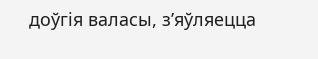доўгiя валасы, з’яўляецца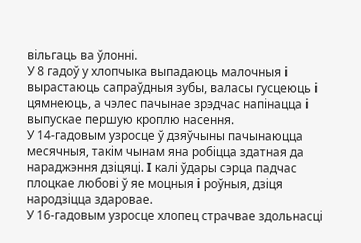вiльгаць ва ўлоннi.
У 8 гадоў у хлопчыка выпадаюць малочныя i вырастаюць сапраўдныя зубы, валасы гусцеюць i цямнеюць, а чэлес пачынае зрэдчас напiнацца i выпускае першую кроплю насення.
У 14-гадовым узросце ў дзяўчыны пачынаюцца месячныя, такiм чынам яна робiцца здатная да нараджэння дзiцяцi. I калi ўдары сэрца падчас плоцкае любовi ў яе моцныя i роўныя, дзiця народзiцца здаровае.
У 16-гадовым узросце хлопец страчвае здольнасцi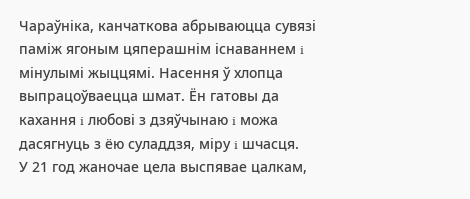Чараўнiка, канчаткова абрываюцца сувязi памiж ягоным цяперашнiм iснаваннем i мiнулымi жыццямi. Насення ў хлопца выпрацоўваецца шмат. Ён гатовы да кахання i любовi з дзяўчынаю i можа дасягнуць з ёю суладдзя, мiру i шчасця.
У 21 год жаночае цела выспявае цалкам,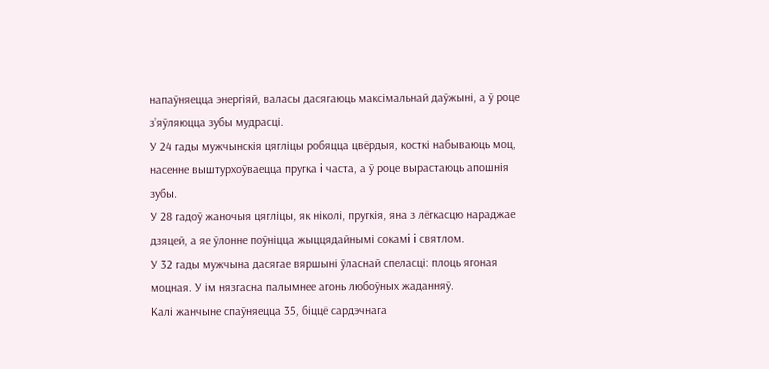напаўняецца энергiяй, валасы дасягаюць максiмальнай даўжынi, а ў роце з’яўляюцца зубы мудрасцi.
У 24 гады мужчынскiя цяглiцы робяцца цвёрдыя, косткi набываюць моц, насенне выштурхоўваецца пругка i часта, а ў роце вырастаюць апошнiя зубы.
У 28 гадоў жаночыя цяглiцы, як нiколi, пругкiя, яна з лёгкасцю нараджае дзяцей, а яе ўлонне поўнiцца жыццядайнымi сокамi i святлом.
У 32 гады мужчына дасягае вяршынi ўласнай спеласцi: плоць ягоная моцная. У iм нязгасна палымнее агонь любоўных жаданняў.
Калi жанчыне спаўняецца 35, бiццё сардэчнага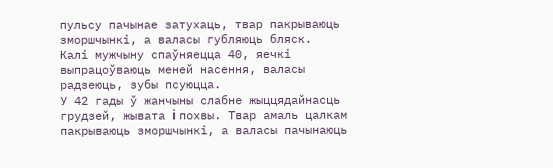пульсу пачынае затухаць, твар пакрываюць зморшчынкi, а валасы губляюць бляск.
Калi мужчыну спаўняецца 40, яечкi выпрацоўваюць меней насення, валасы радзеюць, зубы псуюцца.
У 42 гады ў жанчыны слабне жыццядайнасць грудзей, жывата i похвы. Твар амаль цалкам пакрываюць зморшчынкi, а валасы пачынаюць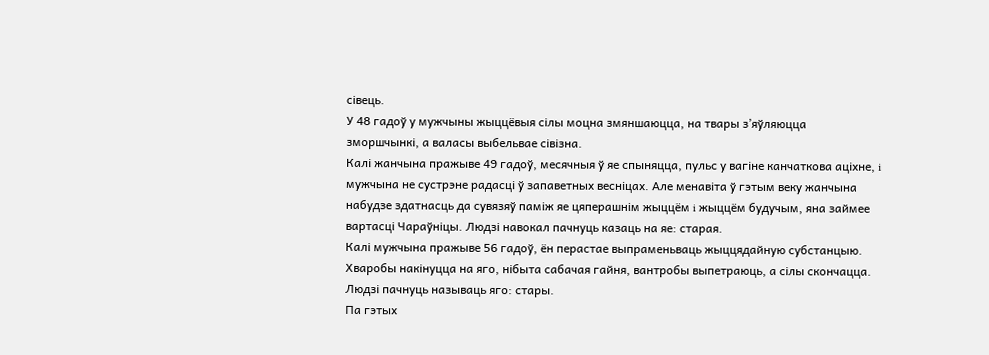сiвець.
У 48 гадоў у мужчыны жыццёвыя сiлы моцна змяншаюцца, на твары з’яўляюцца зморшчынкi, а валасы выбельвае сiвiзна.
Калi жанчына пражыве 49 гадоў, месячныя ў яе спыняцца, пульс у вагiне канчаткова ацiхне, i мужчына не сустрэне радасцi ў запаветных веснiцах. Але менавiта ў гэтым веку жанчына набудзе здатнасць да сувязяў памiж яе цяперашнiм жыццём i жыццём будучым, яна займее вартасцi Чараўнiцы. Людзi навокал пачнуць казаць на яе: старая.
Калi мужчына пражыве 56 гадоў, ён перастае выпраменьваць жыццядайную субстанцыю. Хваробы накiнуцца на яго, нiбыта сабачая гайня, вантробы выпетраюць, а сiлы скончацца. Людзi пачнуць называць яго: стары.
Па гэтых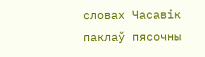словах Часавiк паклаў пясочны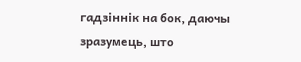гадзiннiк на бок, даючы зразумець, што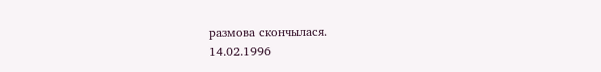размова скончылася.
14.02.1996